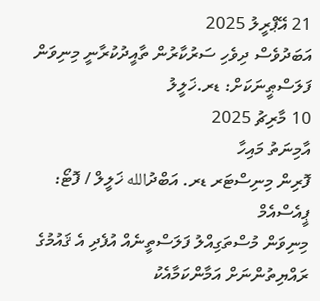21 އޭޕްރީލު 2025
އަބަދުވެސް ދިވެހި ސަރުކާރުން ތާއީދުކުރާނީ މިނިވަން ފަލަސްޠީނަކަށް: ޑރ.ޚަލީލު
10 މާރިޗު 2025
އާމިނަތު މައިހާ
ފޮރިން މިނިސްޓަރ ޑރ. އަބްދުالله ޚަލީލް / ފޮޓޯ: ޕީއެސްއެމް
މިނިވަން މުސްތަގިއްލު ފަލަސްތީނެއް އުފެދި އެ ޤައުމުގެ ރައްޔިތުންނަށް އަމާންކަމާއެކު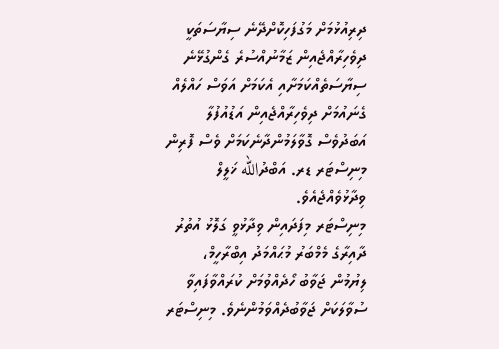ދިރިއުޅުމަށް މަގުފަހިކޮށްދޭނެ ސިޔާސަތަކީ ދިވެހިރާއްޖެއިން ޒަމާނުއްސުރެ ގެންގުޅޭނެ ސިޔާސަތެއްކަމަށާއި އެކަމަށް އަވަސް ހައްލެއް ގެނައުމަށް ދިވެހިރާއްޖެއިން އަޑުއުފުލާ އަބަދުވެސް ގޮވާލަމުންދާނެކަމަށް ވެސް ފޮރިން މިނިސްޓަރ ޑރ. އަބްދުالله ޚަލީލް ވިދާޅުވެއްޖެއެވެ.
މިނިސްޓަރ މިފަދައިން ވިދާޅުވީ ގަލޮޅު އުތުރު ދާއިރާގެ މެމްބަރު މުޙައްމަދު އިބްރާހީމް، ލިޔުމުން ޖަވާބު ހޯދެއްވުމަށް ކުރައްވާފައިވާ ސުވާލަކަށް ޖަވާބުދެއްވަމުންނެވެ. މިނިސްޓަރ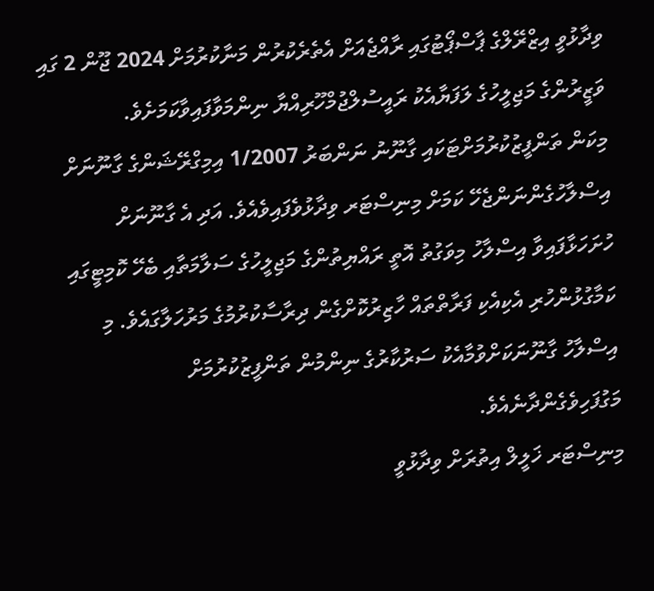ވިދާޅުވީ އިޒްރޭލްގެ ޕާސްޕޯޓުގައި ރާއްޖެއަށް އެތެރެކުރުން މަނާކުރުމަށް 2024 ޖޫން 2 ގައި ވަޒީރުންގެ މަޖިލީހުގެ ލަފަޔާއެކު ރައީސުލްޖުމްހޫރިއްޔާ ނިންމަވާފައިވާކަމަށެވެ.
މިކަން ތަންފީޒުކުރުމަށްޓަކައި ގާނޫނު ނަންބަރު 1/2007 އިމިގްރޭޝަންގެ ގާނޫނަށް އިސްލާހުގެންނަންޖެހޭ ކަމަށް މިނިސްޓަރ ވިދާޅުވެފައިވެއެވެ. އަދި އެ ގާނޫނަށް ހުށަހަޅާފައިވާ އިސްލާހު މިވަގުތު އޮތީ ރައްޔިތުންގެ މަޖިލީހުގެ ސަލާމަތާއި ބެހޭ ކޮމިޓީގައި ކަމާގުޅުންހުރި އެކިއެކި ފަރާތްތައް ހާޒިރުކޮށްގެން ދިރާސާކުރުމުގެ މަރުހަލާގައެވެ. މި އިސްލާހު ގާނޫނަކަށްވުމާއެކު ސަރުކާރުގެ ނިންމުން ތަންފީޒުކުރުމަށް މަގުފަހިވެގެންދާނެއެވެ.
މިނިސްޓަރ ޚަލީލް އިތުރަށް ވިދާޅުވީ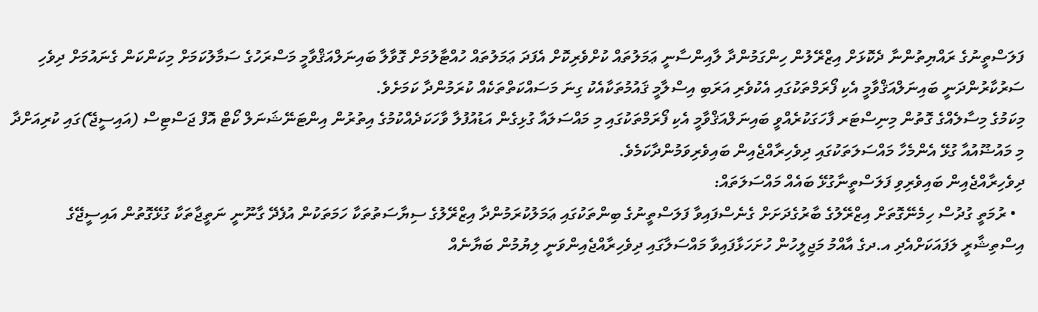ފަލަސްތީނުގެ ރައްޔިތުންނާ ދެކޮޅަށް އިޒްރޭލުން ހިންގަމުންދާ ލާއިންސާނީ ޢަމަލުތައް ކުށްވެރިކޮށް އެފަދަ ޢަމަލުތައް ހުއްޓާލުމަށް ގޮވާލާ ބައިނަލްއަޤްވާމީ މަސްރަހުގެ ސަމާލުކަމަށް މިކަންކަން ގެނައުމަށް ދިވެހި ސަރުކާރުންދަނީ ބައިނަލްއަޤްވާމީ އެކި ފޯރަމްތަކުގައި އެކުވެރި އަރަބި އިސްލާމީ ޤައުމުތަކާއެކު ގިނަ މަސައްކަތްތަކެއް ކުރަމުންދާ ކަމަށެވެ.
މިކަމުގެ މިސާލެއްގެ ގޮތުން މިނިސްޓަރ ފާހަގަކުރެއްވީ ބައިނަލްއަޤްވާމީ އެކި ފޯރަމްތަކުގައި މި މައްސަލައާ ގުޅިގެން އަޑުއުފުލާ ވާހަކަދެއްކުމުގެ އިތުރުން އިންޓަނޭޝަނަލް ކޯޓް އޮފް ޖަސްޓިސް (އައިސީޖޭ)ގައި ކުރިއަށްދާ މި މައުޟޫއުއާ ގުޅޭ އެންމެހާ މައްސަލަތަކުގައި ދިވެހިރާއްޖެއިން ބައިވެރިވަމުންދާކަމެވެ.
ދިވެހިރާއްޖެއިން ބައިވެރިވި ފަލަސްތީނާގުޅޭ ބައެއް މައްސަލަތައް:
  • ރުމަތީ ގުދުސް ހިމެނޭގޮތަށް އިޒްރޭލުގެ ބާރުގެދަށަށް ގެނެސްފައިވާ ފަލަސްތީނުގެ ބިންތަކުގައި ޢަމަލުކުރަމުންދާ އިޒްރޭލުގެ ސިޔާސަތުތަކާ ހަމަތަކުން އުފެދޭ ގާނޫނީ ނަތީޖާތަކާ ގުޅޭގޮތުން އައިސީޖޭގެ އިސްތިޝާރީ ލަފައަކަށްއެދި އ.ދގެ އާއްމު މަޖިލީހުން ހުށަހަޅާފައިވާ މައްސަލާގައި ދިވެހިރާއްޖެއިންވަނީ ލިޔުމުން ބަޔާނެއް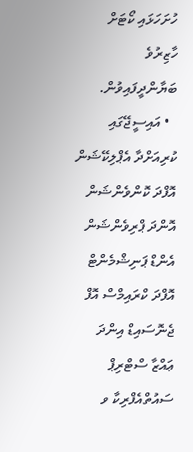ހުށަހަޅައި ކޯޓަށް ހާޒިރުވެ ބަޔާންދީފައިވުން.
  • އައިސީޖޭގައި ކުރިއަށްދާ އެޕްލިކޭޝަން އޮފްދަ ކޮންވެންޝަން އޮންދަ ޕްރިވެންޝަން އެންޑް ޕަނިޝްމެންޓް އޮފްދަ ކްރައިމްސް އޮފް ޖެނޮސައިޑް އިންދަ ޢައްޒާ ސްޓްރިޕް ސައުތްއެފްރިކާ ވ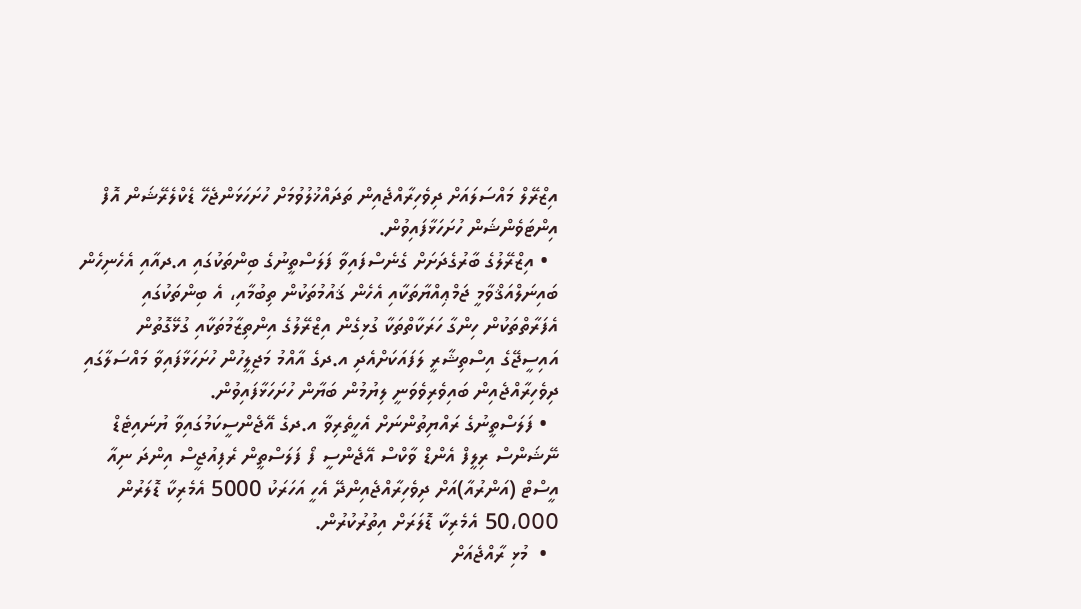އިޒްރޭލް މައްސަލައަށް ދިވެހިރާއްޖެއިން ތަދައްޚުލުވުމަށް ހުށަހަޅަންޖެހޭ ޑެކްލެރޭޝަން އޮފް އިންޓަވެންޝަން ހުށަހަޅާފައިވުން.
  • އިޒްރޭލުގެ ބާރުގެދަށަށް ގެނެސްފައިވާ ފަލަސްތީނުގެ ބިންތަކުގައި އ.ދއާއި އެހެނިހެން ބައިނަލްއަޤްވާމީ ޖަމްޢިއްޔާތަކާއި އެހެން ޤައުމުތަކުން ތިބުމާއި، އެ ބިންތަކުގައި އެފަރާތްތަކުން ހިންގާ ހަރަކާތްތަކާ ގުޅިގެން އިޒްރޭލުގެ އިންތިޒާމުތަކާއި ގުޅޭގޮތުން އައިސީޖޭގެ އިސްތިޝާރީ ލަފައަކަށްއެދި އ.ދގެ އާއްމު މަޖިލީހުން ހުށަހަޅާފައިވާ މައްސަލާގައި ދިވެހިރާއްޖެއިން ބައިވެރިވެވަނީ ލިޔުމުން ބަޔާން ހުށަހަޅާފައިވުން.
  • ފަލަސްތީނުގެ ރައްޔިތުންނަށް އެހީތެރިވާ އ.ދގެ އޭޖެންސީކަމުގައިވާ ޔުނައިޓެޑް ނޭޝަންސް ރިލީފް އެންޑް ވާކްސް އޭޖެންސީ ފޯ ފަލަސްތީން ރެފިއުޖީސް އިންދަ ނިއާ އީސްޓް (އަންރުއާ)އަށް ދިވެހިރާއްޖެއިންދޭ އެހީ އަހަރަކު 5000 އެމެރިކާ ޑޮލަރުން 50،000 އެމެރިކާ ޑޮލަރަށް އިތުރުކުރުން.
  •  މުޅި ރާއްޖެއަށް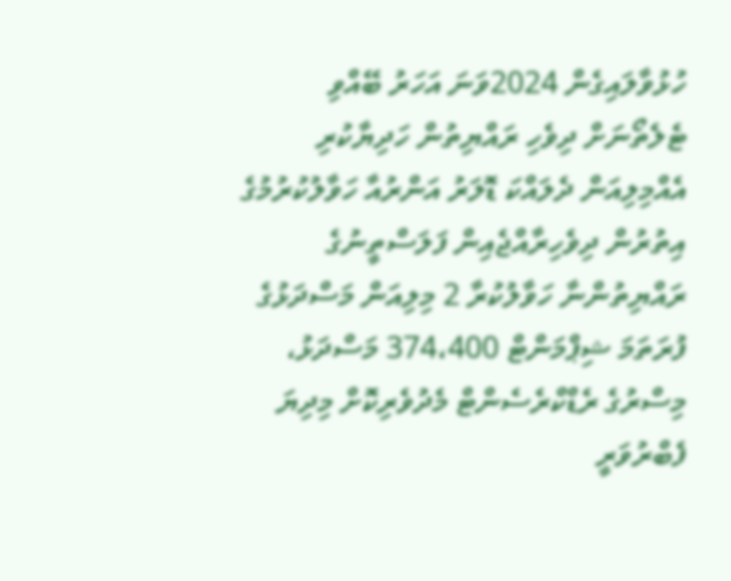ހުޅުވާލައިގެން 2024ވަނަ އަހަރު ބޭއްވި ޓެލެތޯނަށް ދިވެހި ރައްޔިތުން ހަދިޔާކުރި އެއްމިލިއަން ދެލައްކަ ޑޮލަރު އަންރުއާ ހަވާލުކުރުމުގެ އިތުރުން ދިވެހިރާއްޖެއިން ފަލަސްތީނުގެ ރައްޔިތުންނާ ހަވާލުކުރާ 2 މިލިއަން މަސްދަޅުގެ ފުރަތަމަ ޝިޕްމަންޓް 374،400 މަސްދަޅު، މިސްރުގެ ރެޑްކްރެސެންޓް މެދުވެރިކޮށް މިދިޔަ ފެބްރުވަރީ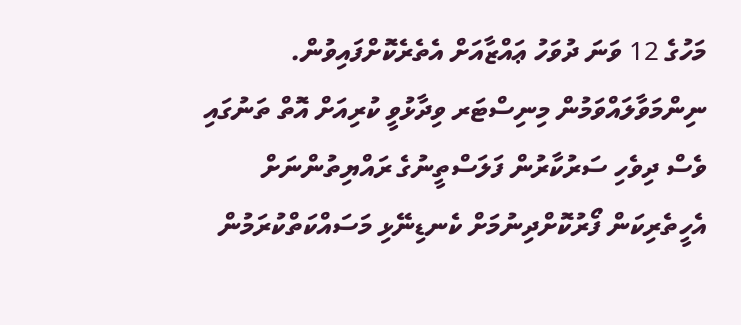މަހުގެ 12 ވަނަ ދުވަހު ޢައްޒާއަށް އެތެރެކޮށްފައިވުން.
ނިންމަވާލައްވަމުން މިނިސްޓަރ ވިދާޅުވީ ކުރިއަށް އޮތް ތަނުގައި ވެސް ދިވެހި ސަރުކާރުން ފަލަސްތީނުގެ ރައްޔިތުންނަށް އެހީތެރިކަން ފޯރުކޮށްދިނުމަށް ކެނޑިނޭޅި މަސައްކަތްކުރަމުން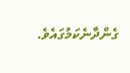ގެންދާނެކަމުގައެވެ.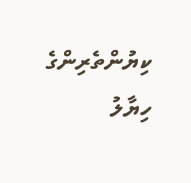ކިޔުންތެރިންގެ ހިޔާލު